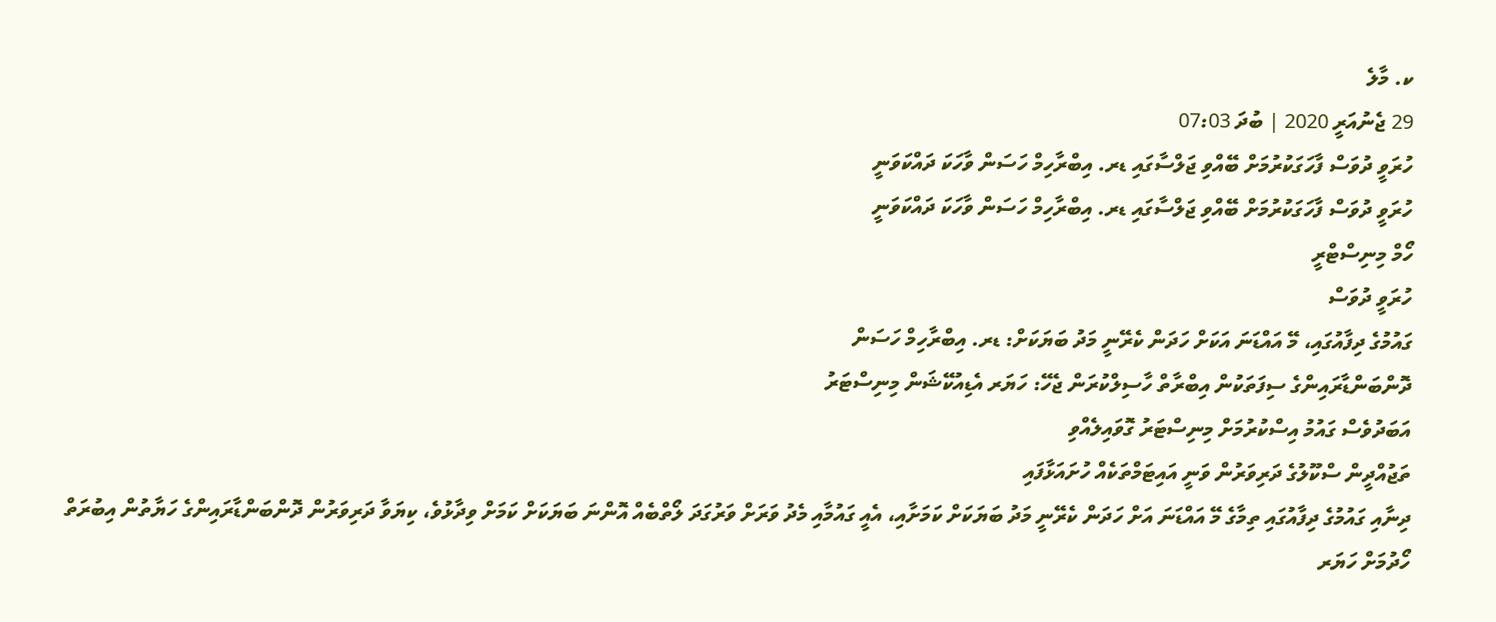ކ. މާލެ
29 ޖެނުއަރީ 2020 | ބުދަ 07:03
ހުރަވީ ދުވަސް ފާހަގަކުރުމަށް ބޭއްވި ޖަލްސާގައި ޑރ. އިބްރާހިމް ހަސަން ވާހަކަ ދައްކަވަނީ
ހުރަވީ ދުވަސް ފާހަގަކުރުމަށް ބޭއްވި ޖަލްސާގައި ޑރ. އިބްރާހިމް ހަސަން ވާހަކަ ދައްކަވަނީ
ހޯމް މިނިސްޓްރީ
ހުރަވީ ދުވަސް
ގައުމުގެ ދިފާއުގައި، މޭ އައްޑަނަ އަކަށް ހަދަން ކެރޭނީ މަދު ބަޔަކަށް: ޑރ. އިބްރާހިމް ހަސަން
ދޮންބަންޑާރައިންގެ ސިފަތަކުން އިބްރާތް ހާސިލްކުރަން ޖެހޭ: ހަޔަރ އެޑިއުކޭޝަން މިނިސްޓަރު
އަބަދުވެސް ގައުމު އިސްކުރުމަށް މިނިސްޓަރު ގޮވައިލެއްވި
ތަޖުއްދީން ސްކޫލުގެ ދަރިވަރުން ވަނީ އައިޓަމްތަކެއް ހުށައަޅާފައި
ދިނާއި ގައުމުގެ ދިފާއުގައި ތިމާގެ މޭ އައްޑަނަ އަށް ހަދަން ކެރޭނީ މަދު ބަޔަކަށް ކަމަށާއި، އެއީ ގައުމާއި މެދު ވަރަށް ވަރުގަދަ ލޯތްބެއް އޮންނަ ބަޔަކަށް ކަމަށް ވިދާޅުވެ، ކިޔަވާ ދަރިވަރުން ދޮންބަންޑާރައިންގެ ހަޔާތުން އިބުރަތް ހޯދުމަށް ހަޔަރ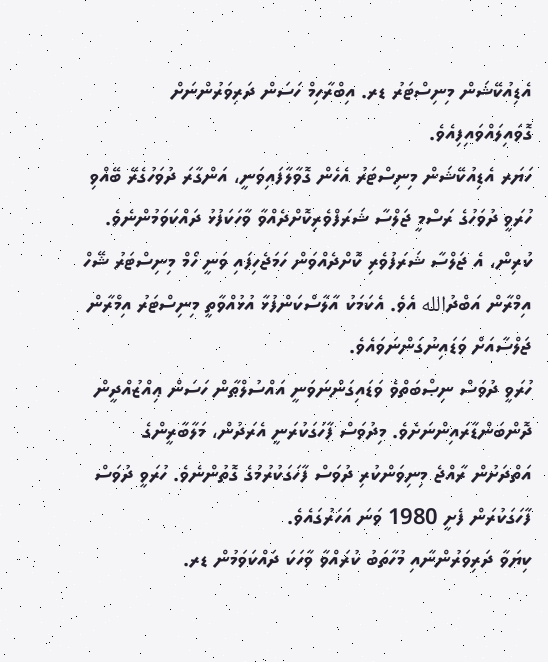އެޑިއުކޭޝަން މިނިސްޓަރު ޑރ. އިބްރާހިމް ހަސަން ދަރިވަރުންނަށް ގޮވައިލައްވައިފިއެވެ.
ހަޔަރ އެޑިއުކޭޝަން މިނިސްޓަރު އެހެން ގޮވާލާފައިވަނީ، އަންގާރަ ދުވަހުގެރޭ ބޭއްވި ހުރަވީ ދުވަހުގެ ރަސްމީ ޖަލްސާ ޝަރަފްވެރިކޮށްދެއްވާ ވާހަކަފުޅު ދައްކަވަމުންނެވެ. ކުރިން، އެ ޖަލްސާ ޝަރަފުވެރި ކޮށްދެއްވަން ހަމަޖެހިފައި ވަނީ ހޯމް މިނިސްޓަރު ޝޭހް އިމްރާން އަބްދުالله އެވެ. އެކަމަކު އާލާސްކަންފުޅާ އުޅުއްވާތީ މިނިސްޓަރު އިމްރާން ޖަލްސާއަށް ވަޑައިނުގަންނަވައެވެ.
ހުރަވީ ދުވަސް ނިޞްބަތްވެ ވަޑައިގަންނަވަނީ އައްސުލްޠާން ހަސަން ޢިއްޒުއްދީން ދޮންބަންޑާރައިންނަށެވެ. މިދުވަސް ފާހަގަކުރަނީ އެރަދުން، މަލާބާރީންގެ އަތްދަށުން ރާއްޖެ މިނިވަންކުރި ދުވަސް ފާހަގަކުރުމުގެ ގޮތުންނެވެ. ހުރަވީ ދުވަސް ފާހަގަކުރަން ފެށީ 1980 ވަނަ އަހަރުގައެވެ.
ކިޔަވާ ދަރިވަރުންނާއި މުހާތަބު ކުރައްވާ ވާހަކަ ދައްކަވަމުން ޑރ.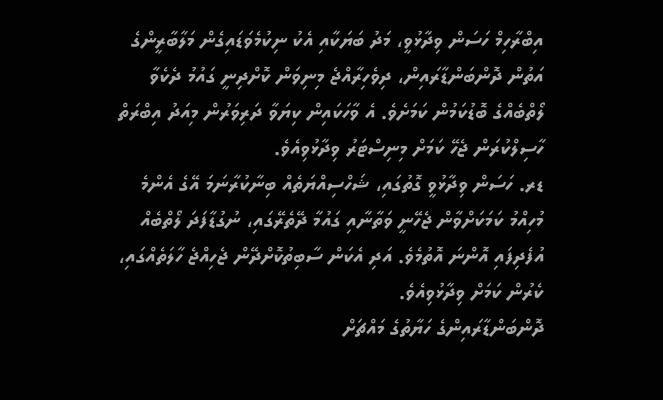އިބްރާހިމް ހަސަން ވިދާޅުވީ، މަދު ބަޔަކާއި އެކު ނިކުމެވަޑައިގެން މަލާބާރީންގެ އަތުން ދޮންބަންޑާރައިން، ދިވެހިރާއްޖެ މިނިވަން ކޮށްދިނީ ގައުމު ދެކެވާ ލޯތްބެއްގެ ބޮޑުކަމުން ކަމަށެވެ. އެ ވާހަކައިން ކިޔަވާ ދަރިވަރުން މިއަދު އިބްރަތް ހާސިލްކުރަން ޖެހޭ ކަމަށް މިނިސްޓަރު ވިދާޅުވިއެވެ.
ޑރ. ހަސަން ވިދާޅުވީ ގޮތުގައި، ޝަހްސިއްޔަތެއް ބިނާކުރާނަމަ އޭގެ އެންމެ މުހިއްމު ކަމަކަށްވާން ޖެހޭނީ ވަތާނާއި ގައުމާ ދޭތެރޭގައި، ނުގުޑާފަދަ ލޯތްބެއް އުފެދިފައި އޮންނަ އޮތުމެވެ. އަދި އެކަން ސާބިތުކޮށްދޭން ޖެހިއްޖެ ހާލަތެއްގައި، ކެރުން ކަމަށް ވިދާޅުވިއެވެ.
ދޮންބަންޑާރައިންގެ ހަޔާތުގެ މައްޗަށް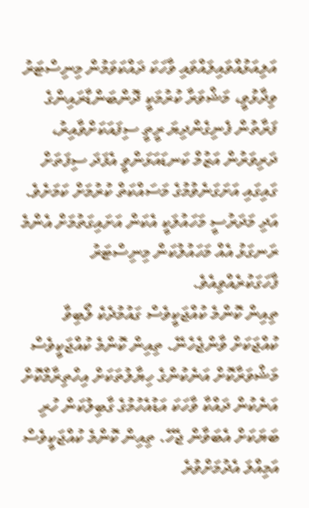އަލިއަޅުއްވައިލައްވައި ވާހަކަ ދައްކަވަމުން މިނިސްޓަރު ވިދާޅުވީ، މަޝްވަރާ ކުރުމަކީ ދޮންބަންޑާރައިންގެ ފަރާތުން ފެނިގެންދިޔަ ރީތީ ސިފައަކަށްވާއިރު، ދަރިވަރުން އަޒުމް ކަނޑައަޅަންވީ އެފަދަ ސިފަތަށް ގައިގައި އަށަގަނެވުމުގެ މަސައްކަތް ކުރުމަށް ކަމަށެވެ. އަދި މަދަރުސީ މަހައުލަކީ އެކަން އަށައިގަތުމަށް އެންމެ ރަނގަޅު އެއް މަހައުލުކަން މިނިސްޓަރު ފާހަގަކުރެއްވިއެވެ.
ތިއިން ކޮންމެ ކުއްޖަކީވެސް ގައުމުދެކެ ލޯބިވާ ކުއްޖަކަށް ވާންޖެހެނޭ. ތިއިން ކޮންމެ ކުއްޖަކީވެސް މަޝްވަރާކޮށް އަނެކުންގެ ހިޔާލުތަކަށް އިހްތިރާމްކޮށް އަނެކުން ދައްކާ ވާހަކަ އަޑުއެހުމުގެ ގާބިލުކަން ހުރި ބަޔަކަށް އެބަވާން ޖެހޭ. ތިއިން ކޮންމެ ކުއްޖަކީވެސް އަމިއްލަ އެދުމަށްވުރެ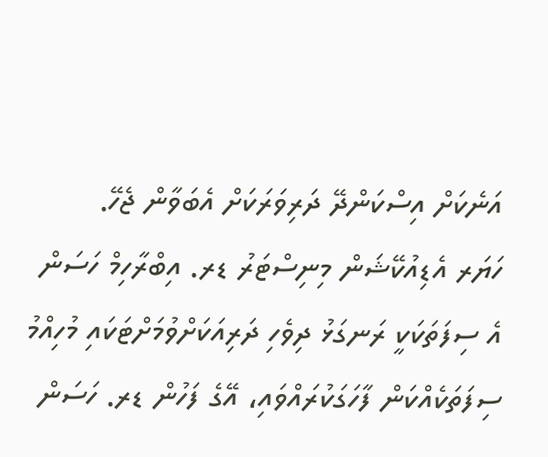އަނެކަށް އިސްކަންދޭ ދަރިވަރަކަށް އެބަވާން ޖެހޭ.
ހަޔަރ އެޑިއުކޭޝަން މިނިސްޓަރު ޑރ. އިބްރާހިމް ހަސަން
އެ ސިފަތަކަކީ ރަނގަޅު ދިވެހި ދަރިއަކަށްވުމަށްޓަކައި މުހިއްމު ސިފަތަކެއްކަން ފާހަގަކުރައްވައި، އޭގެ ފަހުން ޑރ. ހަސަން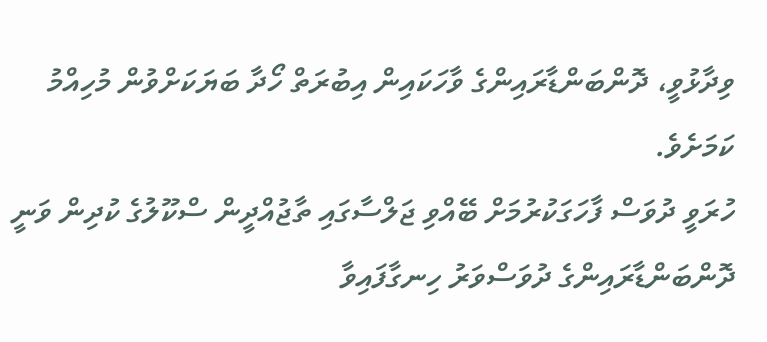ވިދާޅުވީ، ދޮންބަންޑާރައިންގެ ވާހަކައިން އިބުރަތް ހޯދާ ބަޔަކަށްވުން މުހިއްމު ކަމަށެވެ.
ހުރަވީ ދުވަސް ފާހަގަކުރުމަށް ބޭއްވި ޖަލްސާގައި ތާޖުއްދީން ސްކޫލުގެ ކުދިން ވަނީ ދޮންބަންޑާރައިންގެ ދުވަސްވަރު ހިނގާފައިވާ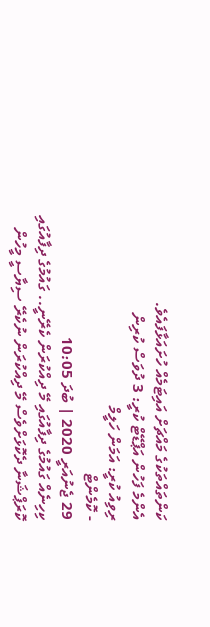ކަންތައްތަކުގެ މައްޗަށް އައިޓަމެއް ހުށައަޅާފައެވެ.
އެންމެ ފަހުން އަޕްޑޭޓް ކުރީ: 3 ދުވަސް ކުރިން
ރިވިއު ކުރީ: އަމަން ހަލީމް
- ކޮމެންޓް
29 ޖެނުއަރީ 2020 | ބުދަ 10:05
ކިހިނެއް ގައުމުގެ ދިފާއުގައި މޭ ދިއްކުރަން ކެރޭނީ.. ގައުމުގެ ދިފާއުގައި ކޮރަޕްޝަނާ ދެކޮޅަށްވެސް މޭ ދިއްކުރަން ނުކެރޭ ސިޔާސީ މީހުން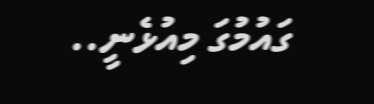ގައުމުގަ މިއުޅެނީ..